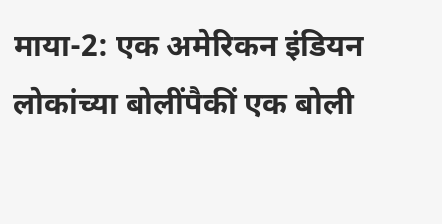माया-2: एक अमेरिकन इंडियन लोकांच्या बोलींपैकीं एक बोली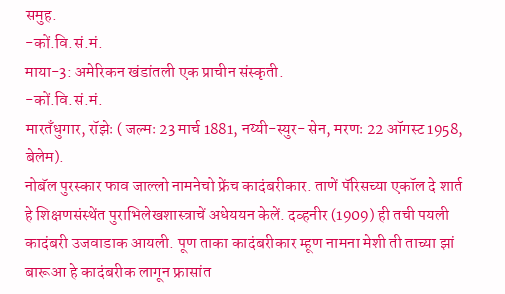समुह.
-कों.वि.सं.मं.
माया-3: अमेरिकन खंडांतली एक प्राचीन संस्कृती.
-कों.वि.सं.मं.
मारतँधुगार, रॉझेः ( जल्मः 23 मार्च 1881, नय्यी-स्युर- सेन, मरणः 22 ऑगस्ट 1958, बेलेम).
नोबॅल पुरस्कार फाव जाल्लो नामनेचो फ्रेंच कादंबरीकार. ताणें पॅरिसच्या एकॉल दे शार्त हे शिक्षणसंस्थेंत पुराभिलेखशास्त्राचें अधेययन केलें. दव्हनीर (1909) ही तची पयली कादंबरी उजवाडाक आयली. पूण ताका कादंबरीकार म्हूण नामना मेशी ती ताच्या झां बारूआ हे कादंबरीक लागून फ्रासांत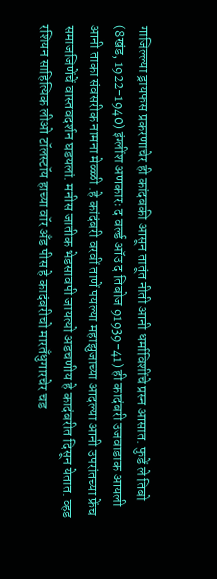गाजिल्ल्या ड्रायफस प्रकरणाचेर ही कांदबकी आसून तातूंत नीती आनी धर्माविशींचे प्रस्न आसात. फुडें ले तिबो (8खंड, 1922-1940) इंग्लींश अणकारः द वर्ल्ड ऑउ द तिबोज 91939-41) ही कादंबरी उजवाडाक आयली आनी ताका संवसरीक नामना मेळ्ळी .हे कांदंबरी वरवीं ताणें पयल्या महाझुजाच्या आदल्या आनी उपरांतच्या फ्रेंच समाजजिणेंचें वास्तवदर्शन घडयलां. मनीस जातीक भेडसावपी जायत्यो अडचणीय हे कादंबरीत दिसून येतात. व्हड रशियन साहित्यिक लीओ टॉलस्टॉय हाच्या वॉर अँड पीस हे कादंबरीचो मारतँधुगारचेर चड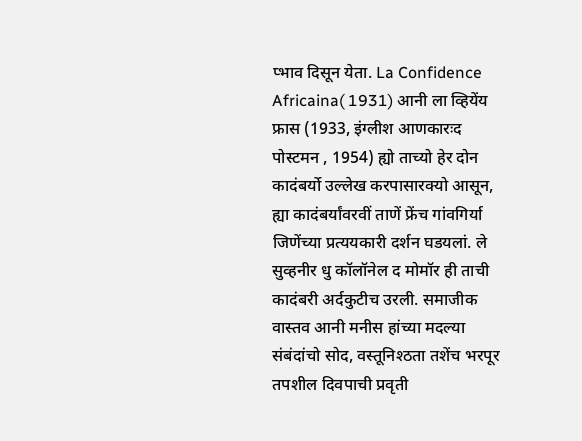प्भाव दिसून येता. La Confidence Africaina( 1931) आनी ला व्हियेंय फ्रास (1933, इंग्लीश आणकारःद पोस्टमन , 1954) ह्यो ताच्यो हेर दोन कादंबर्यो उल्लेख करपासारक्यो आसून, ह्या कादंबर्यांवरवीं ताणें फ्रेंच गांवगिर्या जिणेंच्या प्रत्ययकारी दर्शन घडयलां. ले सुव्हनीर धु कॉलॉनेल द मोमॉर ही ताची कादंबरी अर्दकुटीच उरली. समाजीक वास्तव आनी मनीस हांच्या मदल्या संबंदांचो सोद, वस्तूनिश्ठता तशेंच भरपूर तपशील दिवपाची प्रवृती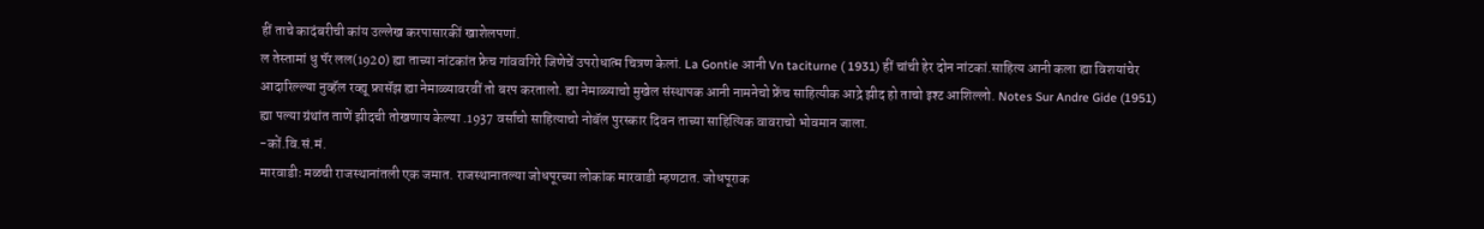हीं ताचे कादंबरीची कांय उल्लेख करपासारकीं खाशेलपणां.
ल तेस्तामां धु पॅर लल(1920) ह्या ताच्या नांटकांत फ्रेच गांववगिरे जिणेचें उपरोधात्म चित्रण केलां. La Gontie आनी Vn taciturne ( 1931) हीं चांची हेर दोन नांटकां.साहित्य आनी कला ह्या विशयांचेर आदारिल्ल्या नुव्हॅल रव्ह्यू फ्रासॅझ ह्या नेमाळ्यावरवीं तो बरप करतालो. ह्या नेमाळ्याचो मुखेल संस्थापक आनी नामनेचो फ्रेंच साहित्यीक आद्रे झीद हो ताचो इश्ट आशिल्लो. Notes Sur Andre Gide (1951) ह्या पल्या ग्रंथांत ताणें झीदची तोखणाय केल्या .1937 वर्साचो साहित्याचो नोबॅल पुरस्कार दिवन ताच्या साहित्यिक वावराचो भोवमान जाला.
-कों.वि.सं.मं.
मारवाडीः मळची राजस्थानांतली एक जमात. राजस्थानातल्या जोधपूरच्या लोकांक मारवाडी म्हणटात. जोधपूराक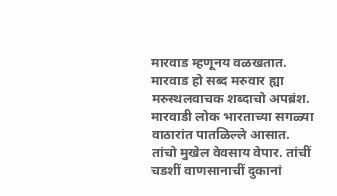मारवाड म्हणूनय वळखतात. मारवाड हो सब्द मरुवार ह्या मरुस्थलवाचक शब्दाचो अपब्रंश.
मारवाडी लोक भारताच्या सगळ्या वाठारांत पातळिल्ले आसात. तांचो मुखेल वेवसाय वेपार. तांचीं चडशीं वाणसानाचीं दुकानां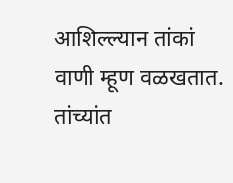आशिल्ल्यान तांकां वाणी म्हूण वळखतात. तांच्यांत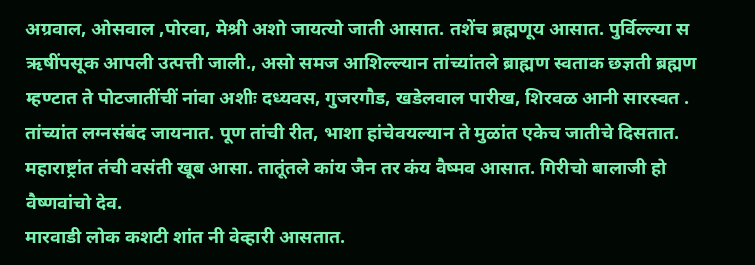अग्रवाल, ओसवाल ,पोरवा, मेश्री अशो जायत्यो जाती आसात. तशेंच ब्रह्मणूय आसात. पुर्विल्ल्या स ऋषींपसूक आपली उत्पत्ती जाली., असो समज आशिल्ल्यान तांच्यांतले ब्राह्मण स्वताक छज्ञती ब्रह्मण म्हण्टात ते पोटजातींचीं नांवा अशीः दध्यवस, गुजरगौड, खडेलवाल पारीख, शिरवळ आनी सारस्वत . तांच्यांत लग्नसंबंद जायनात. पूण तांची रीत, भाशा हांचेवयल्यान ते मुळांत एकेच जातीचे दिसतात.
महाराष्ट्रांत तंची वसंती खूब आसा. तातूंतले कांय जैन तर कंय वैष्मव आसात. गिरीचो बालाजी हो वैष्णवांचो देव.
मारवाडी लोक कशटी शांत नी वेव्हारी आसतात.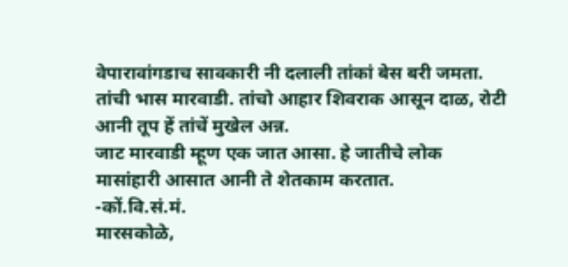वेपारावांगडाच सावकारी नी दलाली तांकां बेस बरी जमता. तांची भास मारवाडी. तांचो आहार शिवराक आसून दाळ, रोटी आनी तूप हें तांचें मुखेल अन्न.
जाट मारवाडी म्हूण एक जात आसा. हे जातीचे लोक मासांहारी आसात आनी ते शेतकाम करतात.
-कों.वि.सं.मं.
मारसकोळे,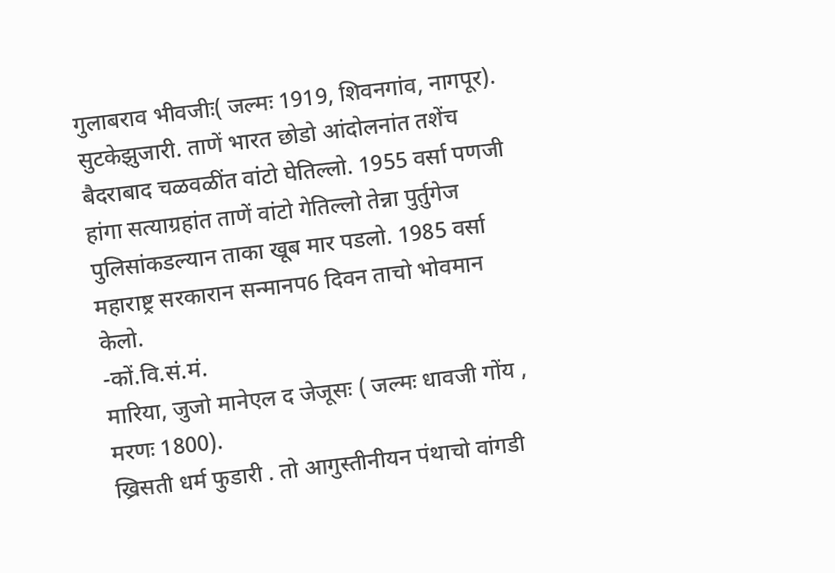गुलाबराव भीवजीः( जल्मः 1919, शिवनगांव, नागपूर). सुटकेझुजारी. ताणें भारत छोडो आंदोलनांत तशेंच बैदराबाद चळवळींत वांटो घेतिल्लो. 1955 वर्सा पणजी हांगा सत्याग्रहांत ताणें वांटो गेतिल्लो तेन्ना पुर्तुगेज पुलिसांकडल्यान ताका खूब मार पडलो. 1985 वर्सा महाराष्ट्र सरकारान सन्मानप6 दिवन ताचो भोवमान केलो.
-कों.वि.सं.मं.
मारिया, जुजो मानेएल द जेजूसः ( जल्मः धावजी गोंय , मरणः 1800).
ख्रिसती धर्म फुडारी . तो आगुस्तीनीयन पंथाचो वांगडी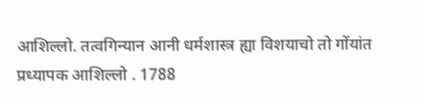आशिल्लो. तत्वगिन्यान आनी धर्मशास्त्र ह्या विशयाचो तो गोंयांत प्रध्यापक आशिल्लो . 1788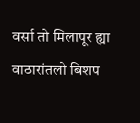वर्सा तो मिलापूर ह्या वाठारांतलो बिशप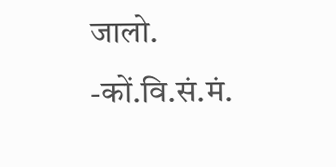जालो.
-कों.वि.सं.मं.